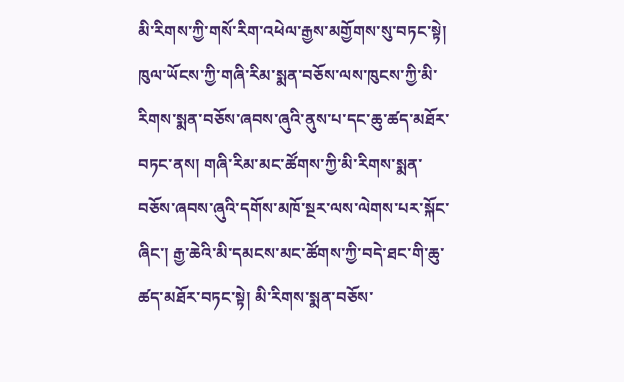མི་རིགས་ཀྱི་གསོ་རིག་འཕེལ་རྒྱས་མགྱོགས་སུ་བཏང་སྟེ། ཁུལ་ཡོངས་ཀྱི་གཞི་རིམ་སྨན་བཅོས་ལས་ཁུངས་ཀྱི་མི་རིགས་སྨན་བཅོས་ཞབས་ཞུའི་ནུས་པ་དང་ཆུ་ཚད་མཐོར་བཏང་ནས། གཞི་རིམ་མང་ཚོགས་ཀྱི་མི་རིགས་སྨན་བཅོས་ཞབས་ཞུའི་དགོས་མཁོ་སྔར་ལས་ལེགས་པར་སྐོང་ཞིང་། རྒྱ་ཆེའི་མི་དམངས་མང་ཚོགས་ཀྱི་བདེ་ཐང་གི་ཆུ་ཚད་མཐོར་བཏང་སྟེ། མི་རིགས་སྨན་བཅོས་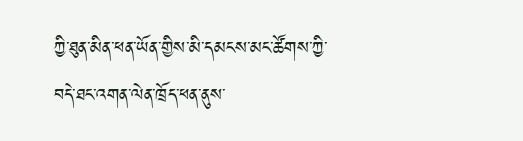ཀྱི་ཐུན་མིན་ཕན་ཡོན་གྱིས་མི་དམངས་མང་ཚོགས་ཀྱི་བདེ་ཐང་འགན་ལེན་ཁྲོད་ཕན་ནུས་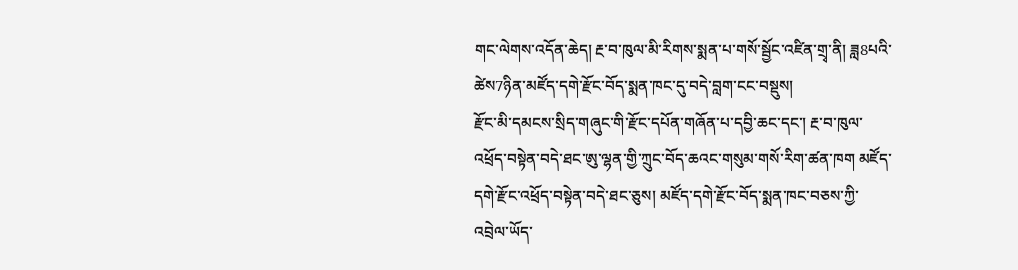གང་ལེགས་འདོན་ཆེད། རྔ་བ་ཁུལ་མི་རིགས་སྨན་པ་གསོ་སྦྱོང་འཛིན་གྲྭ་ནི། ཟླ8པའི་ཚེས7ཉིན་མཛོད་དགེ་རྫོང་བོད་སྨན་ཁང་དུ་བདེ་བླག་ངང་བསྡུས།
རྫོང་མི་དམངས་སྲིད་གཞུང་གི་རྫོང་དཔོན་གཞོན་པ་དབྱི་ཆང་དང་། རྔ་བ་ཁུལ་འཕྲོད་བསྟེན་བདེ་ཐང་ཨུ་ལྷན་གྱི་ཀྲུང་བོད་ཆའང་གསུམ་གསོ་རིག་ཚན་ཁག མཛོད་དགེ་རྫོང་འཕྲོད་བསྟེན་བདེ་ཐང་ཅུས། མཛོད་དགེ་རྫོང་བོད་སྨན་ཁང་བཅས་ཀྱི་འབྲེལ་ཡོད་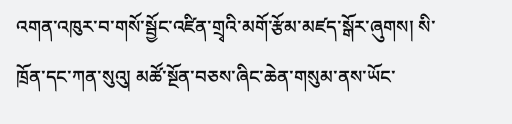འགན་འཁུར་བ་གསོ་སྦྱོང་འཛིན་གྲྭའི་མགོ་རྩོམ་མཛད་སྒོར་ཞུགས། སི་ཁྲོན་དང་ཀན་སུའུ། མཚོ་སྔོན་བཅས་ཞིང་ཆེན་གསུམ་ནས་ཡོང་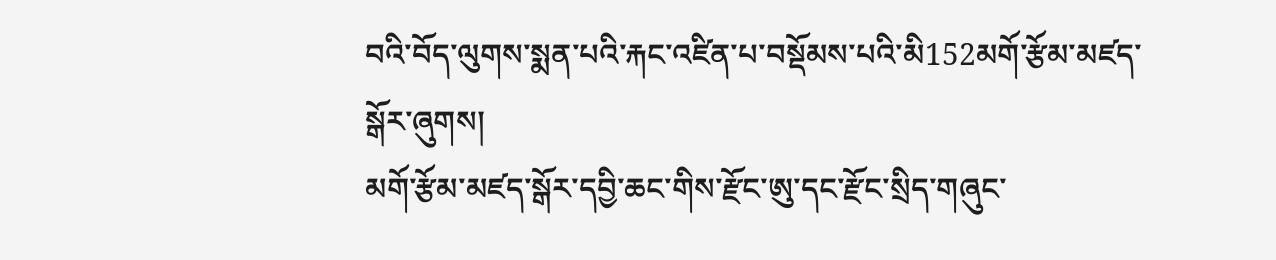བའི་བོད་ལུགས་སྨན་པའི་རྐང་འཛིན་པ་བསྡོམས་པའི་མི152མགོ་རྩོམ་མཛད་སྒོར་ཞུགས།
མགོ་རྩོམ་མཛད་སྒོར་དབྱི་ཆང་གིས་རྫོང་ཨུ་དང་རྫོང་སྲིད་གཞུང་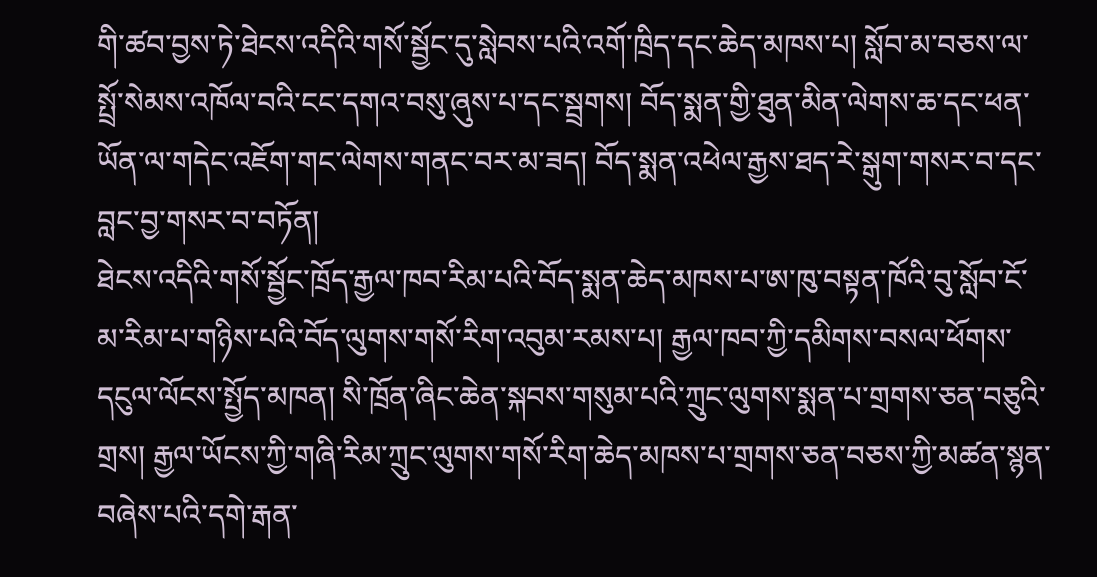གི་ཚབ་བྱས་ཏེ་ཐེངས་འདིའི་གསོ་སྦྱོང་དུ་སླེབས་པའི་འགོ་ཁྲིད་དང་ཆེད་མཁས་པ། སློབ་མ་བཅས་ལ་སྤྲོ་སེམས་འཁོལ་བའི་ངང་དགའ་བསུ་ཞུས་པ་དང་སྦྲགས། བོད་སྨན་གྱི་ཐུན་མིན་ལེགས་ཆ་དང་ཕན་ཡོན་ལ་གདེང་འཇོག་གང་ལེགས་གནང་བར་མ་ཟད། བོད་སྨན་འཕེལ་རྒྱས་ཐད་རེ་སྒུག་གསར་བ་དང་བླང་བྱ་གསར་བ་བཏོན།
ཐེངས་འདིའི་གསོ་སྦྱོང་ཁྲོད་རྒྱལ་ཁབ་རིམ་པའི་བོད་སྨན་ཆེད་མཁས་པ་ཨ་ཁུ་བསྟན་ཁོའི་བུ་སློབ་ངོ་མ་རིམ་པ་གཉིས་པའི་བོད་ལུགས་གསོ་རིག་འབུམ་རམས་པ། རྒྱལ་ཁབ་ཀྱི་དམིགས་བསལ་ཕོགས་དངུལ་ལོངས་སྤྱོད་མཁན། སི་ཁྲོན་ཞིང་ཆེན་སྐབས་གསུམ་པའི་ཀྲུང་ལུགས་སྨན་པ་གྲགས་ཅན་བཅུའི་གྲས། རྒྱལ་ཡོངས་ཀྱི་གཞི་རིམ་ཀྲུང་ལུགས་གསོ་རིག་ཆེད་མཁས་པ་གྲགས་ཅན་བཅས་ཀྱི་མཚན་སྙན་བཞེས་པའི་དགེ་རྒན་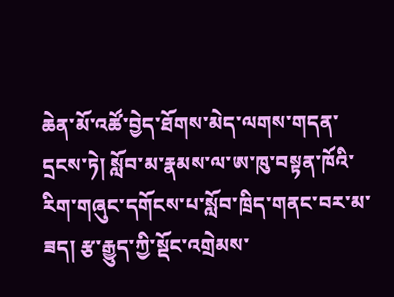ཆེན་མོ་འཚོ་བྱེད་ཐོགས་མེད་ལགས་གདན་དྲངས་ཏེ། སློབ་མ་རྣམས་ལ་ཨ་ཁུ་བསྟན་ཁོའི་རིག་གཞུང་དགོངས་པ་སློབ་ཁྲིད་གནང་བར་མ་ཟད། རྩ་རྒྱུད་ཀྱི་སྡོང་འགྲེམས་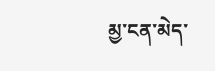མྱ་ངན་མེད་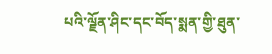པའི་ལྗོན་ཤིང་དང་བོད་སྨན་གྱི་ཐུན་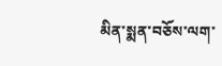མིན་སྨན་བཅོས་ལག་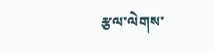རྩལ་ལེགས་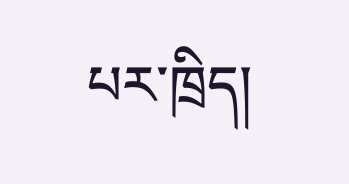པར་ཁྲིད།